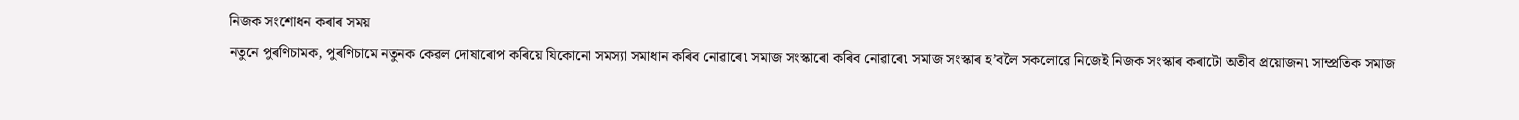নিজক সংশোধন কৰাৰ সময়
নতুনে পুৰণিচামক, পুৰণিচামে নতুনক কেৱল দোষাৰোপ কৰিয়ে যিকোনো সমস্যা সমাধান কৰিব নোৱাৰে৷ সমাজ সংস্কাৰো কৰিব নোৱাৰে৷ সমাজ সংস্কাৰ হ’বলৈ সকলোৱে নিজেই নিজক সংস্কাৰ কৰাটো অতীব প্রয়োজন৷ সাম্প্রতিক সমাজ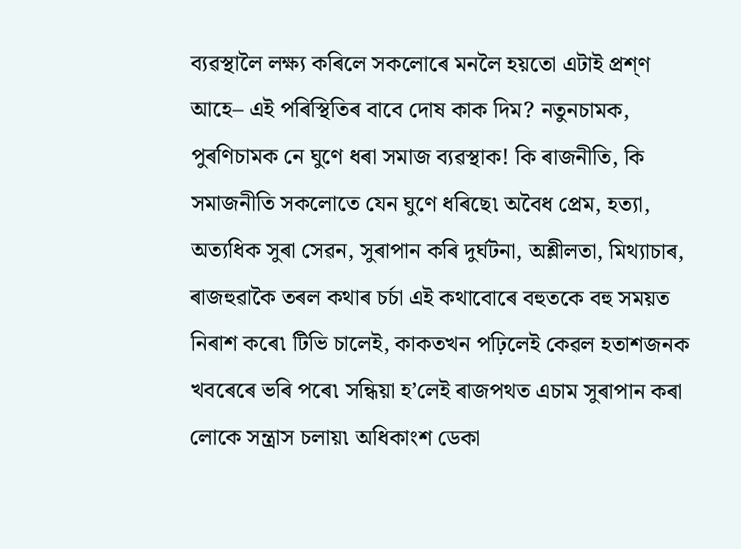ব্যৱস্থালৈ লক্ষ্য কৰিলে সকলোৰে মনলৈ হয়তো এটাই প্রশ্ণ আহে– এই পৰিস্থিতিৰ বাবে দোষ কাক দিম? নতুনচামক, পুৰণিচামক নে ঘুণে ধৰা সমাজ ব্যৱস্থাক! কি ৰাজনীতি, কি সমাজনীতি সকলোতে যেন ঘুণে ধৰিছে৷ অবৈধ প্রেম, হত্যা, অত্যধিক সুৰা সেৱন, সুৰাপান কৰি দুর্ঘটনা, অশ্লীলতা, মিথ্যাচাৰ, ৰাজহুৱাকৈ তৰল কথাৰ চর্চা এই কথাবোৰে বহুতকে বহু সময়ত নিৰাশ কৰে৷ টিভি চালেই, কাকতখন পঢ়িলেই কেৱল হতাশজনক খবৰেৰে ভৰি পৰে৷ সন্ধিয়া হ’লেই ৰাজপথত এচাম সুৰাপান কৰা লোকে সন্ত্রাস চলায়৷ অধিকাংশ ডেকা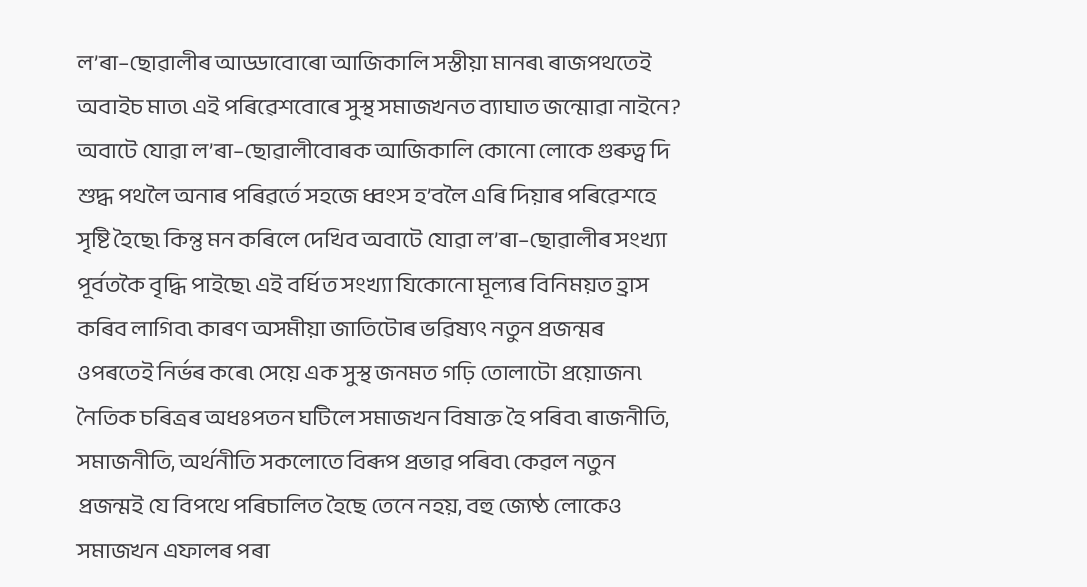ল’ৰা–ছোৱালীৰ আড্ডাবোৰো আজিকালি সস্তীয়া মানৰ৷ ৰাজপথতেই অবাইচ মাত৷ এই পৰিৱেশবোৰে সুস্থ সমাজখনত ব্যাঘাত জন্মোৱা নাইনে? অবাটে যোৱা ল’ৰা–ছোৱালীবোৰক আজিকালি কোনো লোকে গুৰুত্ব দি শুদ্ধ পথলৈ অনাৰ পৰিৱর্তে সহজে ধ্বংস হ’বলৈ এৰি দিয়াৰ পৰিৱেশহে সৃষ্টি হৈছে৷ কিন্তু মন কৰিলে দেখিব অবাটে যোৱা ল’ৰা–ছোৱালীৰ সংখ্যা পূর্বতকৈ বৃদ্ধি পাইছে৷ এই বর্ধিত সংখ্যা যিকোনো মূল্যৰ বিনিময়ত হ্রাস কৰিব লাগিব৷ কাৰণ অসমীয়া জাতিটোৰ ভৱিষ্যৎ নতুন প্রজন্মৰ ওপৰতেই নির্ভৰ কৰে৷ সেয়ে এক সুস্থ জনমত গঢ়ি তোলাটো প্রয়োজন৷ নৈতিক চৰিত্রৰ অধঃপতন ঘটিলে সমাজখন বিষাক্ত হৈ পৰিব৷ ৰাজনীতি, সমাজনীতি, অর্থনীতি সকলোতে বিৰূপ প্রভাৱ পৰিব৷ কেৱল নতুন প্রজন্মই যে বিপথে পৰিচালিত হৈছে তেনে নহয়, বহু জ্যেষ্ঠ লোকেও সমাজখন এফালৰ পৰা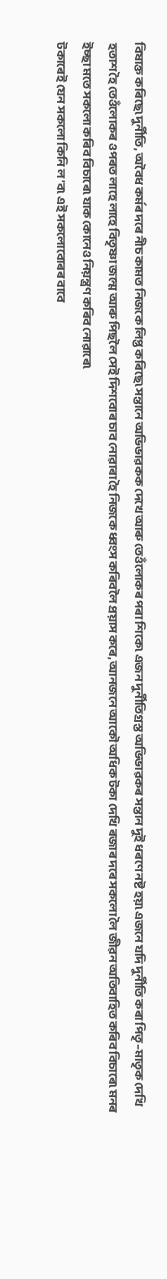বিষাক্ত কৰিছে৷ দুর্নীতি, অবৈধ কর্মৰ দৰে নীচ কামত নিজকে লিপ্ত কৰিছে৷ সন্তানে অভিভাৱকক দেখে আৰু তেওঁলোকৰ পৰা শিকে৷ এজন দুর্নীতিগ্রস্ত অভিভাৱকৰ সন্তান দুই ধৰণে নষ্ট হয়৷ এজনে যদি দুর্নীতি কৰা পিতৃ–মাতৃক দেখি হতাশ হৈ তেওঁলোকৰ ওপৰত লাহে লাহে বিতৃষ্ণা জন্মে আৰু পিছলৈ সেই দিশবোৰ চাব নোৱাৰা হৈ নিজকে ধ্বংস কৰিবলৈ প্রয়াস কৰে, আনজনে আকৌ অধিক টকা দেখি ৰজাৰ দৰে সকলো লৈ জীৱন অতিবাহিত কৰিব বিচাৰে৷ মনৰ ইচ্ছা মতে সকলো কৰিব বিচাৰে৷ যাক কোনেও নিয়ন্ত্রণ কৰিব নোৱাৰে৷
টকাৰেই যেন সকলো কিনি ল’ব৷ এই সকলোবোৰৰ বাবে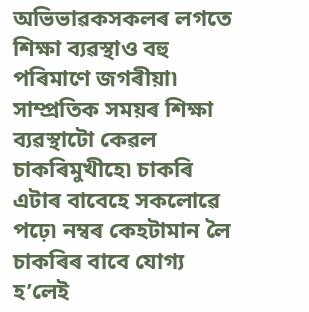অভিভাৱকসকলৰ লগতে শিক্ষা ব্যৱস্থাও বহু পৰিমাণে জগৰীয়া৷ সাম্প্রতিক সময়ৰ শিক্ষা ব্যৱস্থাটো কেৱল চাকৰিমুখীহে৷ চাকৰি এটাৰ বাবেহে সকলোৱে পঢ়ে৷ নম্বৰ কেহটামান লৈ চাকৰিৰ বাবে যোগ্য হ’লেই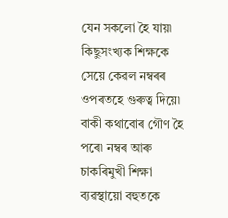যেন সকলো হৈ যায়৷ কিছুসংখ্যক শিক্ষকে সেয়ে কেৱল নম্বৰৰ ওপৰতহে গুৰুত্ব দিয়ে৷ বাকী কথাবোৰ গৌণ হৈ পৰে৷ নম্বৰ আৰু চাকৰিমুখী শিক্ষা ব্যৱস্থায়ো বহুতকে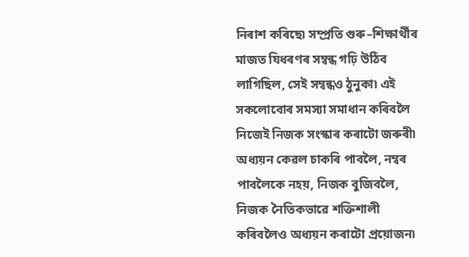নিৰাশ কৰিছে৷ সম্প্রতি গুৰু–শিক্ষার্থীৰ মাজত যিধৰণৰ সম্বন্ধ গঢ়ি উঠিব লাগিছিল, সেই সম্বন্ধও ঠুনুকা৷ এই সকলোবোৰ সমস্যা সমাধান কৰিবলৈ নিজেই নিজক সংস্কাৰ কৰাটো জৰুৰী৷ অধ্যয়ন কেৱল চাকৰি পাবলৈ, নম্বৰ পাবলৈকে নহয়, নিজক বুজিবলৈ, নিজক নৈতিকভাৱে শক্তিশালী কৰিবলৈও অধ্যয়ন কৰাটো প্রয়োজন৷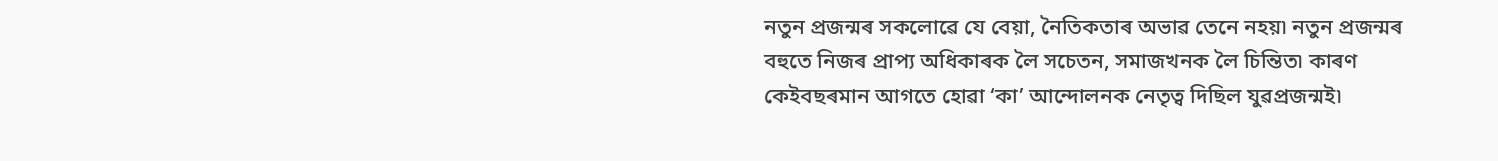নতুন প্রজন্মৰ সকলোৱে যে বেয়া, নৈতিকতাৰ অভাৱ তেনে নহয়৷ নতুন প্রজন্মৰ বহুতে নিজৰ প্রাপ্য অধিকাৰক লৈ সচেতন, সমাজখনক লৈ চিন্তিত৷ কাৰণ কেইবছৰমান আগতে হোৱা ‘কা’ আন্দোলনক নেতৃত্ব দিছিল যুৱপ্রজন্মই৷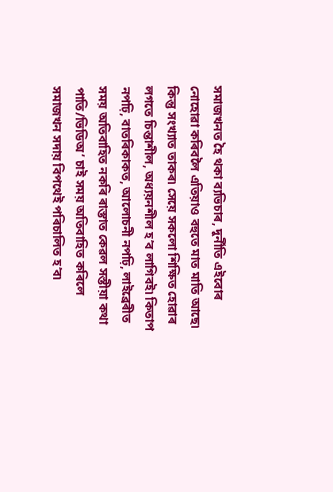সমাজখনত হৈ থকা ব্যভিচাৰ, দুর্নীতি এইবোৰ নোহোৱা কৰিবলৈ এতিয়াও বহুতে মাত মাতি আছে৷ কিন্তু সংখ্যাত তাকৰ৷ সেয়ে সকলো শিক্ষিত হোৱাৰ লগতে চিন্তাশীল, অধ্যয়নশীল হ’ব লাগিবই৷ কিতাপ নপঢ়ি, বাতৰিকাকত, আলোচনী নপঢ়ি, লাইব্রেৰীত সময় অতিবাহিত নকৰি ৰাস্তাত কেৱল সস্তীয়া কথা পাতি/ভিডিঅ’ চাই সময় অতিবাহিত কৰিলে সমাজখন সদায় বিপথেই পৰিচালিত হ’ব৷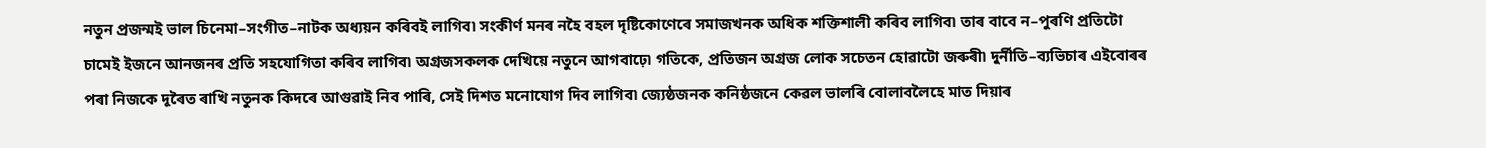নতুন প্রজন্মই ভাল চিনেমা–সংগীত–নাটক অধ্যয়ন কৰিবই লাগিব৷ সংকীর্ণ মনৰ নহৈ বহল দৃষ্টিকোণেৰে সমাজখনক অধিক শক্তিশালী কৰিব লাগিব৷ তাৰ বাবে ন–পুৰণি প্রতিটো চামেই ইজনে আনজনৰ প্রতি সহযোগিতা কৰিব লাগিব৷ অগ্রজসকলক দেখিয়ে নতুনে আগবাঢ়ে৷ গতিকে, প্রতিজন অগ্রজ লোক সচেতন হোৱাটো জৰুৰী৷ দুর্নীতি–ব্যভিচাৰ এইবোৰৰ পৰা নিজকে দূৰৈত ৰাখি নতুনক কিদৰে আগুৱাই নিব পাৰি, সেই দিশত মনোযোগ দিব লাগিব৷ জ্যেষ্ঠজনক কনিষ্ঠজনে কেৱল ভালৰি বোলাবলৈহে মাত দিয়াৰ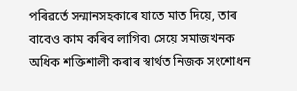পৰিৱর্তে সন্মানসহকাৰে যাতে মাত দিয়ে, তাৰ বাবেও কাম কৰিব লাগিব৷ সেয়ে সমাজখনক অধিক শক্তিশালী কৰাৰ স্বার্থত নিজক সংশোধন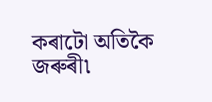কৰাটো অতিকৈ জৰুৰী৷